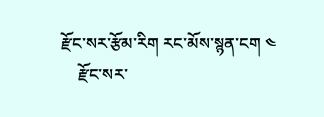རྫོང་སར་རྩོམ་རིག རང་མོས་སྙན་ངག ༤
    རྫོང་སར་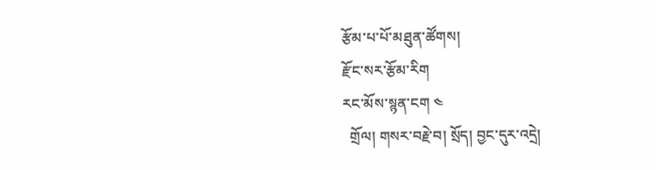རྩོམ་པ་པོ་མཐུན་ཚོགས།
རྫོང་སར་རྩོམ་རིག
རང་མོས་སྙན་ངག ༤
  གྲོལ། གསར་བརྗེ་བ། སྲོད། བྱང་དུར་འདྲེ།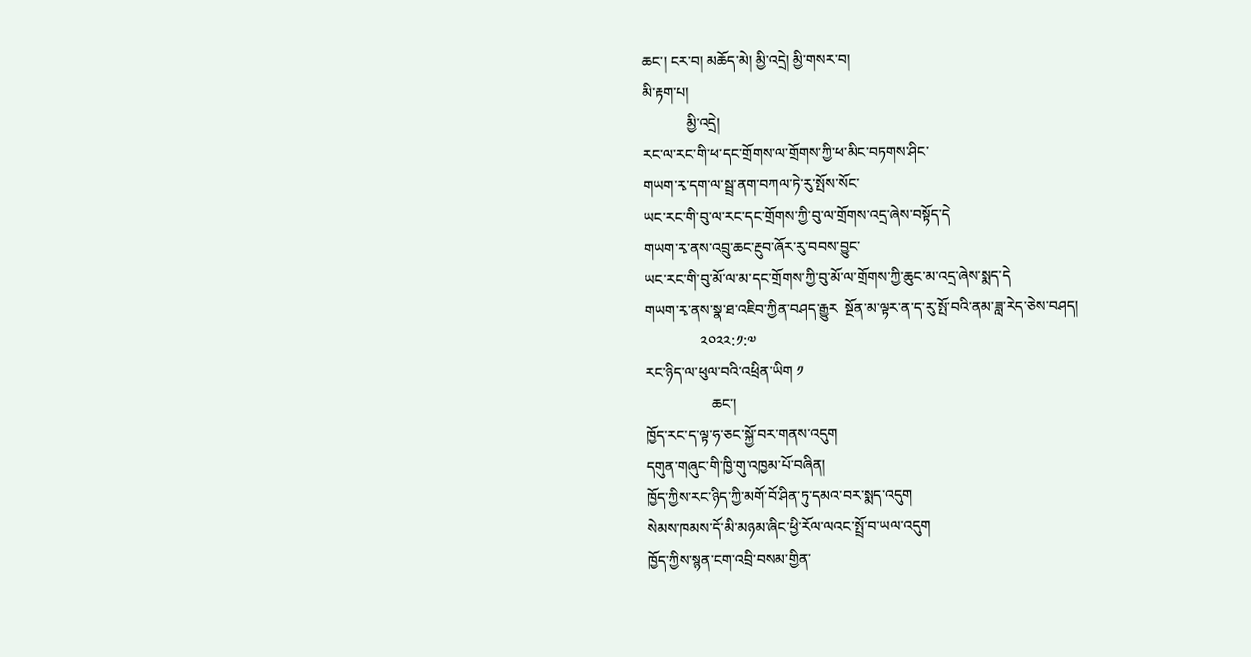ཆང་། ངར་བ། མཆོད་མེ། མྱི་འདྲེ། མྱི་གསར་བ།
མི་རྟག་པ།
            མྱི་འདྲེ།
རང་ལ་རང་གི་ཕ་དང་གྲོགས་ལ་གྲོགས་ཀྱི་ཕ་མིང་བཏགས་ཤིང་
གཡག་རྭ་དག་ལ་སྦྲ་ནག་བཀལ་ཏེ་རུ་སྤོས་སོང་
ཡང་རང་གི་བུ་ལ་རང་དང་གྲོགས་ཀྱི་བུ་ལ་གྲོགས་འདྲ་ཞེས་བསྟོད་དེ
གཡག་རྭ་ནས་འབྲུ་ཆང་རྔུབ་ཞོར་རུ་བབས་བྱུང་
ཡང་རང་གི་བུ་མོ་ལ་མ་དང་གྲོགས་ཀྱི་བུ་མོ་ལ་གྲོགས་ཀྱི་ཆུང་མ་འདྲ་ཞེས་སྨད་དེ
གཡག་རྭ་ནས་སྣ་ཐ་འཇིབ་ཀྱིན་བཤད་རྒྱུར  སྔོན་མ་ལྟར་ན་ད་རུ་སྤོ་བའི་ནམ་ཟླ་རེད་ཅེས་བཤད།
               ༢༠༢༢:༡:༧
རང་ཉིད་ལ་ཕུལ་བའི་འཕྲིན་ཡིག ༡
                  ཆང་།
ཁྱོད་རང་ད་ལྟ་ཧ་ཅང་སྐྱོ་བར་གནས་འདུག
དགུན་གཞུང་གི་ཁྱི་གུ་འཁྱམ་པོ་བཞིན།
ཁྱོད་ཀྱིས་རང་ཉིད་ཀྱི་མགོ་བོ་ཤིན་ཏུ་དམའ་བར་སྨད་འདུག
སེམས་ཁམས་དོ་མི་མཉམ་ཞིང་ཕྱི་རོལ་ལའང་སྤྲོ་བ་ཡལ་འདུག
ཁྱོད་ཀྱིས་སྙན་ངག་འབྲི་བསམ་གྱིན་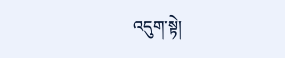འདུག་སྟེ།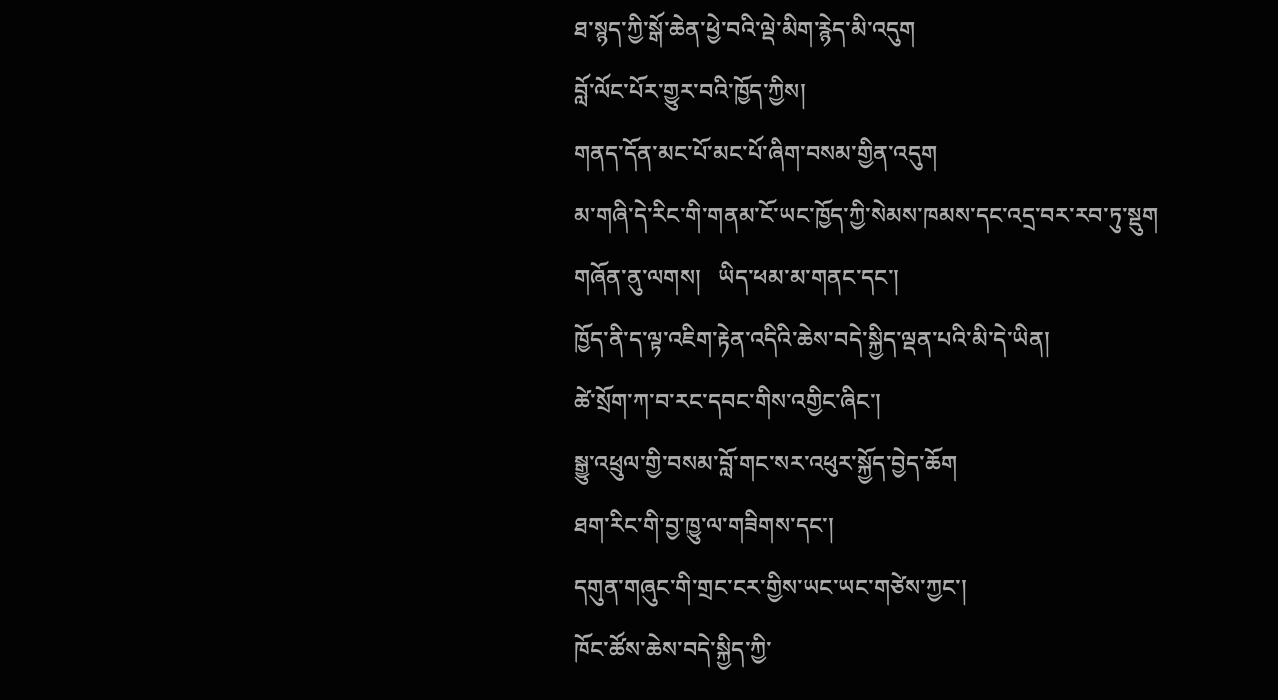ཐ་སྙད་ཀྱི་སྒོ་ཆེན་ཕྱེ་བའི་ལྡེ་མིག་རྙེད་མི་འདུག
བློ་ལོང་པོར་གྱུར་བའི་ཁྱོད་ཀྱིས།
གནད་དོན་མང་པོ་མང་པོ་ཞིག་བསམ་གྱིན་འདུག
མ་གཞི་དེ་རིང་གི་གནམ་ངོ་ཡང་ཁྱོད་ཀྱི་སེམས་ཁམས་དང་འདྲ་བར་རབ་ཏུ་སྡུག
གཞོན་ནུ་ལགས།   ཡིད་ཕམ་མ་གནང་དང་།
ཁྱོད་ནི་ད་ལྟ་འཇིག་རྟེན་འདིའི་ཆེས་བདེ་སྐྱིད་ལྡན་པའི་མི་དེ་ཡིན།
ཚེ་སྲོག་ཀ་བ་རང་དབང་གིས་འགྱིང་ཞིང་།
སྒྱུ་འཕྲུལ་གྱི་བསམ་བློ་གང་སར་འཕུར་སྐྱོད་བྱེད་ཆོག
ཐག་རིང་གི་བྱ་ཁྱུ་ལ་གཟིགས་དང་།
དགུན་གཞུང་གི་གྲང་ངར་གྱིས་ཡང་ཡང་གཙེས་ཀྱང་།
ཁོང་ཚོས་ཆེས་བདེ་སྐྱིད་ཀྱི་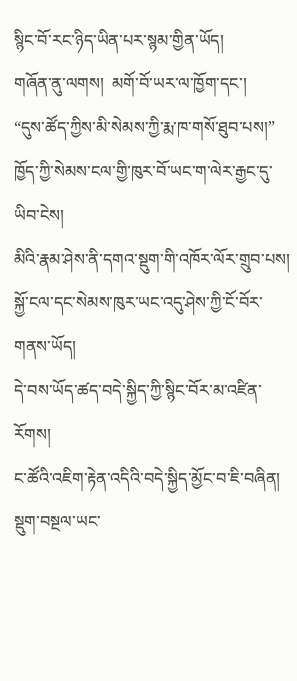སྙིང་བོ་རང་ཉིད་ཡིན་པར་སྙམ་གྱིན་ཡོད།
གཞོན་ནུ་ལགས།  མགོ་བོ་ཡར་ལ་ཁྱོག་དང་།
“དུས་ཚོད་ཀྱིས་མི་སེམས་ཀྱི་རྨ་ཁ་གསོ་ཐུབ་པས།”
ཁྱོད་ཀྱི་སེམས་ངལ་གྱི་ཁུར་བོ་ཡང་ག་ལེར་རྒྱང་དུ་ཡིབ་ངེས།
མིའི་རྣམ་ཤེས་ནི་དགའ་སྡུག་གི་འཁོར་ལོར་གྲུབ་པས།
སྐྱོ་ངལ་དང་སེམས་ཁུར་ཡང་འདུ་ཤེས་ཀྱི་ངོ་བོར་གནས་ཡོད།
དེ་བས་ཡོད་ཚད་བདེ་སྐྱིད་ཀྱི་སྙིང་བོར་མ་འཛིན་རོགས།
ང་ཚོའི་འཇིག་རྟེན་འདིའི་བདེ་སྐྱིད་མྱོང་བ་ཇི་བཞིན།
སྡུག་བསྔལ་ཡང་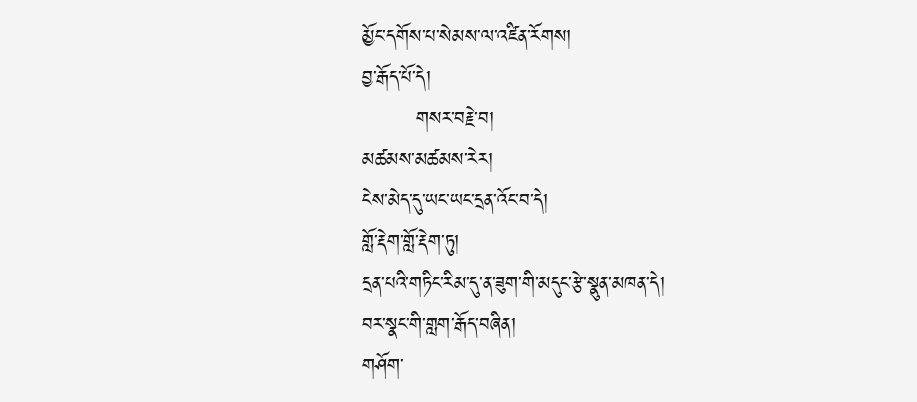མྱོང་དགོས་པ་སེམས་ལ་འཛིན་རོགས།
བྱ་རྒོད་པོ་དེ།
        གསར་བརྗེ་བ།
མཚམས་མཚམས་རེར།
ངེས་མེད་དུ་ཡང་ཡང་དྲན་འོང་བ་དེ།
གློ་རྡེག་གློ་རྡེག་ཏུ།
དྲན་པའི་གཏིང་རིམ་དུ་ན་ཟུག་གི་མདུང་རྩེ་སྣུན་མཁན་དེ།
བར་སྣང་གི་གླག་རྒོད་བཞིན།
གཤོག་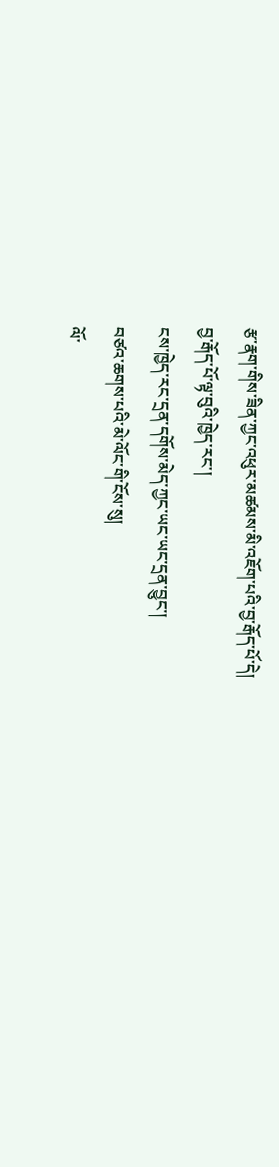རྩ་རྣག་གིས་ཟིན་ཀྱང་འཕུར་མཚམས་མི་འཇོག་པའི་བྱ་རྒོད་པོ་དེ།
བྱ་རྒོད་པོ་ལྟ་བུའི་ཁྱེད་རང་།
ངས་ཁྱེད་རང་དྲན་དགོས་མེད་ཀྱང་ཡང་ཡང་དྲན་བྱུང་།
བཙའ་ཆགས་པའི་མེ་ལོང་གི་ངོས་སུ།
ལོ་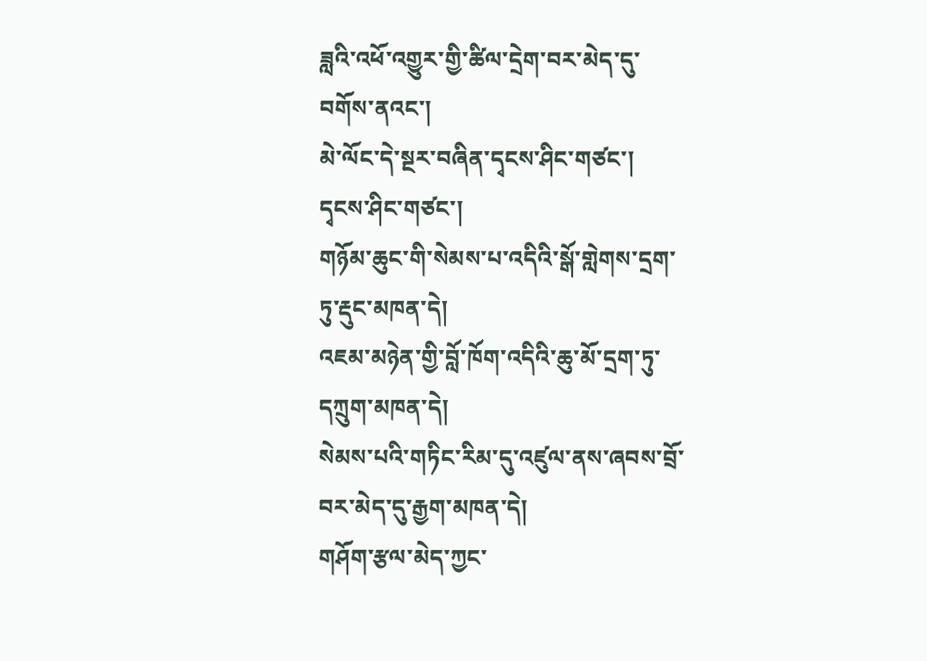ཟླའི་འཕོ་འགྱུར་གྱི་ཚིལ་དྲེག་བར་མེད་དུ་བགོས་ནའང་།
མེ་ལོང་དེ་སྔར་བཞིན་དྭངས་ཤིང་གཙང་།  དྭངས་ཤིང་གཙང་།
གཉོམ་ཆུང་གི་སེམས་པ་འདིའི་སྒོ་གླེགས་དྲག་ཏུ་རྡུང་མཁན་དེ།
འཇམ་མཉེན་གྱི་བློ་ཁོག་འདིའི་ཆུ་མོ་དྲག་ཏུ་དཀྲུག་མཁན་དེ།
སེམས་པའི་གཏིང་རིམ་དུ་འཛུལ་ནས་ཞབས་བྲོ་བར་མེད་དུ་རྒྱག་མཁན་དེ།
གཤོག་རྩལ་མེད་ཀྱང་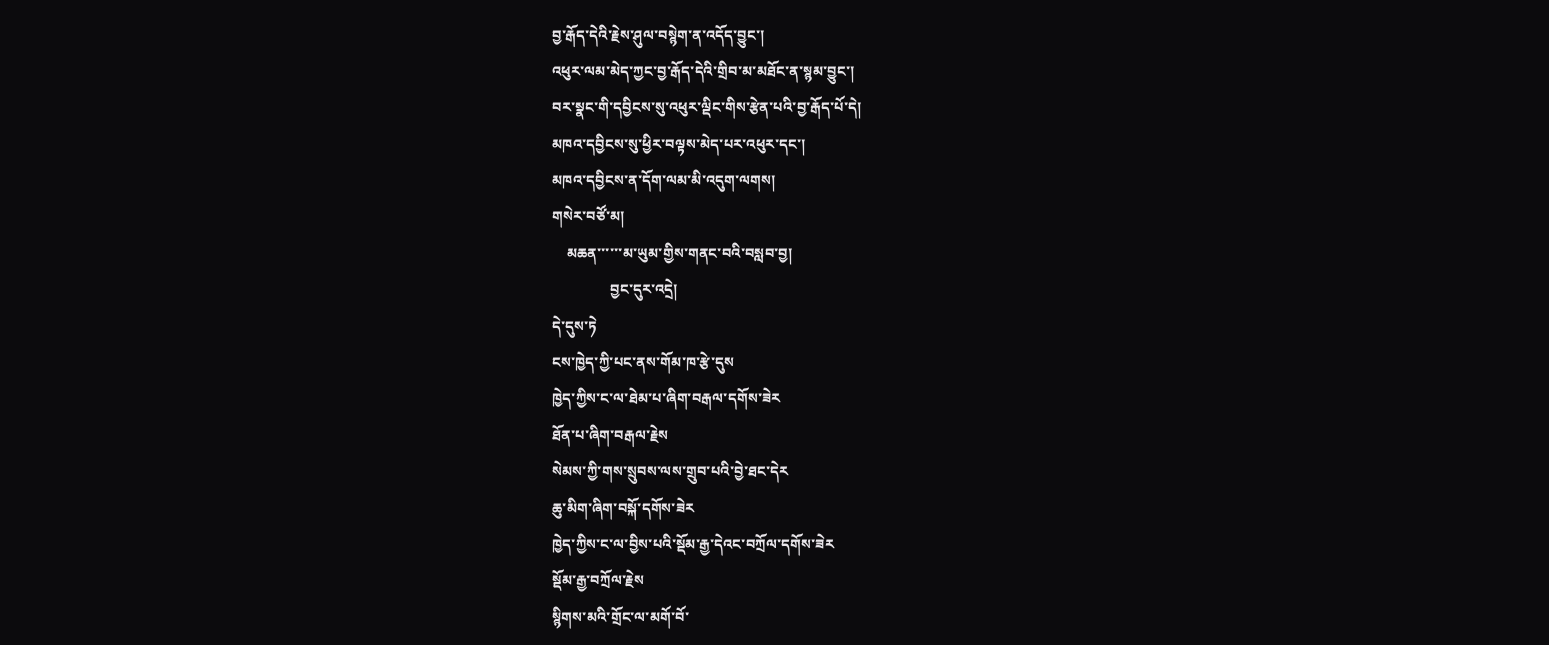བྱ་རྒོད་དེའི་རྗེས་ཤུལ་བསྙེག་ན་འདོད་བྱུང་།
འཕུར་ལམ་མེད་ཀྱང་བྱ་རྒོད་དེའི་གྲིབ་མ་མཐོང་ན་སྙམ་བྱུང་།
བར་སྣང་གི་དབྱིངས་སུ་འཕུར་ལྡིང་གིས་རྩེན་པའི་བྱ་རྒོད་པོ་དེ།
མཁའ་དབྱིངས་སུ་ཕྱིར་བལྟས་མེད་པར་འཕུར་དང་།
མཁའ་དབྱིངས་ན་དོག་ལམ་མི་འདུག་ལགས།
གསེར་བཙོ་མ།
    མཆན་་་་་་མ་ཡུམ་གྱིས་གནང་བའི་བསླབ་བྱ།
                བྱང་དུར་འདྲེ།
དེ་དུས་ཏེ
ངས་ཁྱེད་ཀྱི་པང་ནས་གོམ་ཁ་རྩེ་དུས
ཁྱེད་ཀྱིས་ང་ལ་ཐེམ་པ་ཞིག་བརྒལ་དགོས་ཟེར
ཐོན་པ་ཞིག་བརྒལ་རྗེས
སེམས་ཀྱི་གས་སྲུབས་ལས་གྲུབ་པའི་བྱེ་ཐང་དེར
ཆུ་མིག་ཞིག་བསྐོ་དགོས་ཟེར
ཁྱེད་ཀྱིས་ང་ལ་བྱིས་པའི་སྡོམ་རྒྱ་དེའང་བཀྲོལ་དགོས་ཟེར
སྡོམ་རྒྱ་བཀྲོལ་རྗེས
སྙིགས་མའི་གྲོང་ལ་མགོ་བོ་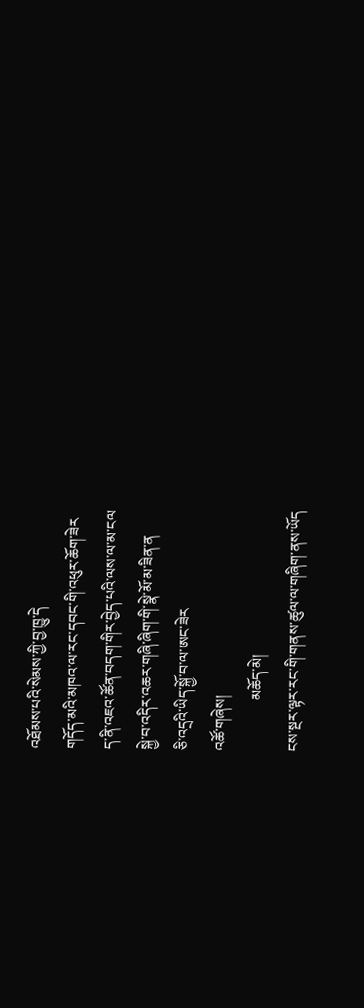འཐོམས་པའི་སེམས་ཀྱི་བྱ་ཁྱུ་དེ
གདོད་མའི་མཁའ་ལ་རང་དབང་གི་འཕུར་ཆོག་ཟེར
ད་ནི་འཇའ་ཚོན་བདག་གིར་བྱེད་པའི་ལས་ལ་མ་ངལ
སྐྱེ་བ་འདིར་འཆར་གཞི་ཞིག་གི་སྣེ་མོ་མ་ཟིན་ན
ཅི་འདྲའི་ཡིད་སྐྱོ་བ་ལ་ཨང་ཟེར
འཚོ་གཞེས།
              མཆོད་མེ།
ངས་སྔར་ལྟར་རང་གི་གནས་ཚུལ་ལ་གཞིག་ནས་ཡོད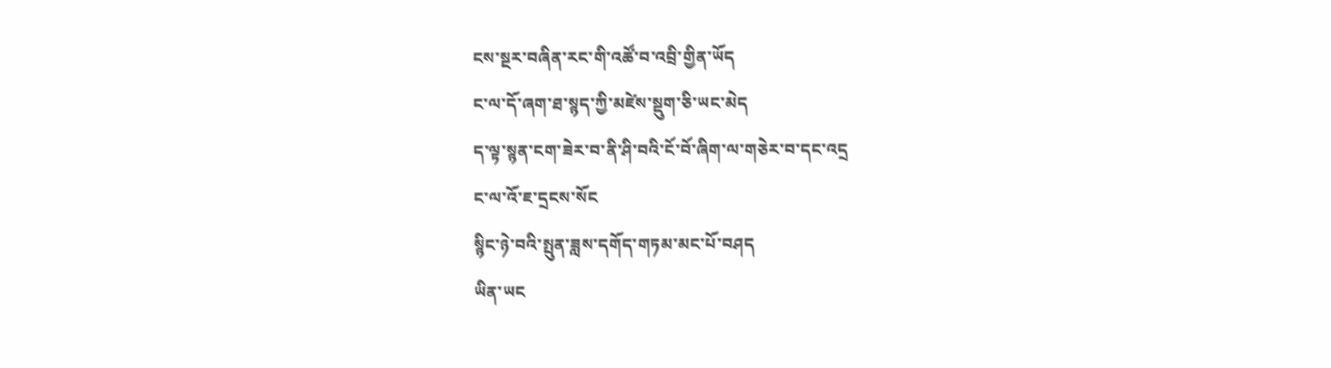ངས་སྔར་བཞིན་རང་གི་འཚོ་བ་འབྲི་གྱིན་ཡོད
ང་ལ་དོ་ཞག་ཐ་སྙད་ཀྱི་མཛེས་སྡུག་ཅི་ཡང་མེད
ད་ལྟ་སྙན་ངག་ཟེར་བ་ནི་ཤི་བའི་ངོ་བོ་ཞིག་ལ་གཅེར་བ་དང་འདྲ
ང་ལ་འོ་ཇ་དྲངས་སོང
སྙིང་ཉེ་བའི་སྤུན་ཟླས་དགོད་གཏམ་མང་པོ་བཤད
ཡིན་ཡང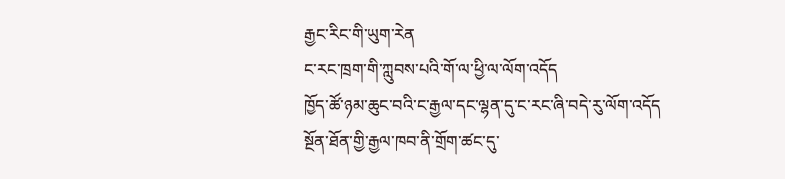རྒྱང་རིང་གི་ཡུག་རེན
ང་རང་ཁྲག་གི་ཀླུབས་པའི་གོ་ལ་ཕྱི་ལ་ལོག་འདོད
ཁྱོད་ཚོ་ཉམ་ཆུང་བའི་ང་རྒྱལ་དང་ལྷན་དུ་ང་རང་ཞི་བདེ་རུ་ལོག་འདོད
སྔོན་ཐོན་གྱི་རྒྱལ་ཁབ་ནི་གྲོག་ཚང་དུ་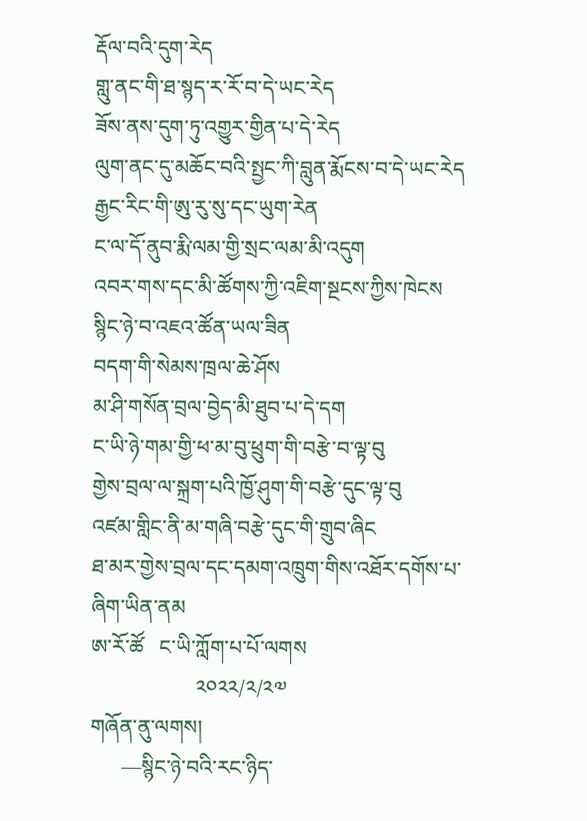རྡོལ་བའི་དུག་རེད
གླུ་ནང་གི་ཐ་སྙད་ར་རོ་བ་དེ་ཡང་རེད
ཟོས་ནས་དུག་ཏུ་འགྱུར་གྱིན་པ་དེ་རེད
ལུག་ནང་དུ་མཆོང་བའི་སྤྱང་ཀི་བླུན་རྨོངས་བ་དེ་ཡང་རེད
རྒྱང་རིང་གི་ཨུ་རུ་སུ་དང་ཡུག་རེན
ང་ལ་དོ་ནུབ་རྨི་ལམ་གྱི་སྲང་ལམ་མི་འདུག
འབར་གས་དང་མི་ཚོགས་ཀྱི་འཇིག་སྔངས་ཀྱིས་ཁེངས
སྙིང་ཉེ་བ་འཇའ་ཚོན་ཡལ་ཟིན
བདག་གི་སེམས་ཁྲལ་ཆེ་ཤོས
མ་ཤི་གསོན་བྲལ་བྱེད་མི་ཐུབ་པ་དེ་དག
ང་ཡི་ཉེ་གམ་གྱི་ཕ་མ་བུ་ཕྲུག་གི་བརྩེ་བ་ལྟ་བུ
གྱེས་བྲལ་ལ་སྐྲག་པའི་ཁྱོ་ཤུག་གི་བརྩེ་དུང་ལྟ་བུ
འཛམ་གླིང་ནི་མ་གཞི་བརྩེ་དུང་གི་གྲུབ་ཞིང
ཐ་མར་གྱེས་བྲལ་དང་དམག་འཁྲུག་གིས་འཐོར་དགོས་པ་ཞིག་ཡིན་ནམ
ཨ་རོ་ཚོ   ང་ཡི་ཀློག་པ་པོ་ལགས
                    ༢༠༢༢/༢/༢༧
གཞོན་ནུ་ལགས།
      —སྙིང་ཉེ་བའི་རང་ཉིད་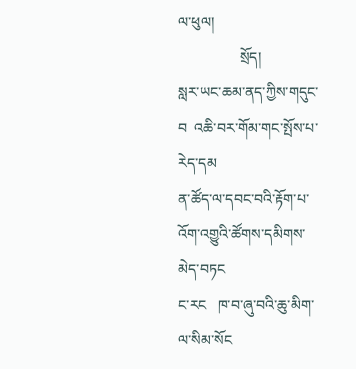ལ་ཕུལ།
                 སྲོད།
སླར་ཡང་ཆམ་ནད་ཀྱིས་གདུང་བ  འཆི་བར་གོམ་གང་སྤོས་པ་རེད་དམ
ན་ཚོད་ལ་དབང་བའི་རྟོག་པ་འོག་འགྱུའི་ཚོགས་དམིགས་མེད་བཏང
ང་རང   ཁ་བ་ཞུ་བའི་ཆུ་མིག་ལ་སིམ་སོང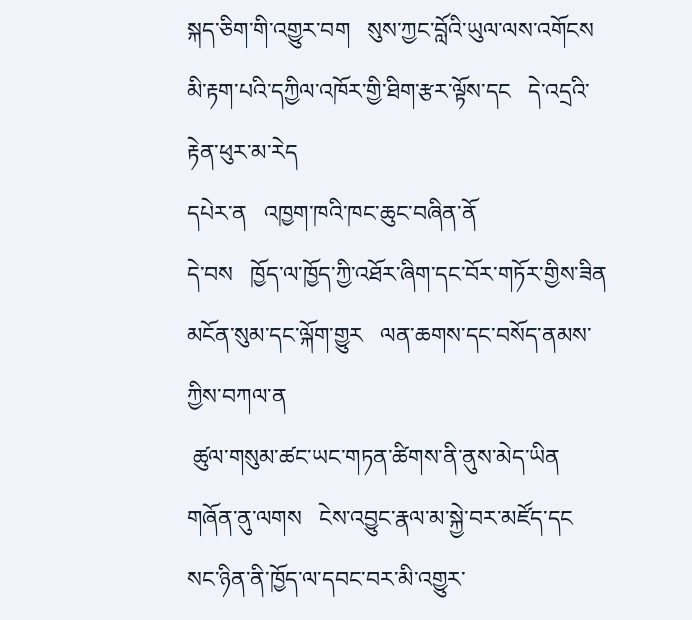སྐད་ཅིག་གི་འགྱུར་བག   སུས་ཀྱང་བློའི་ཡུལ་ལས་འགོངས
མི་རྟག་པའི་དཀྱིལ་འཁོར་གྱི་ཐིག་རྩར་ལྟོས་དང   དེ་འདྲའི་རྟེན་ཕུར་མ་རེད
དཔེར་ན   འཁྱག་ཁའི་ཁང་ཆུང་བཞིན་ནོ
དེ་བས   ཁྱོད་ལ་ཁྱོད་ཀྱི་འཐོར་ཞིག་དང་བོར་གཏོར་གྱིས་ཟིན
མངོན་སུམ་དང་ལྐོག་གྱུར   ལན་ཆགས་དང་བསོད་ནམས་ཀྱིས་བཀལ་ན
 ཚུལ་གསུམ་ཚང་ཡང་གཏན་ཚིགས་ནི་ནུས་མེད་ཡིན
གཞོན་ནུ་ལགས   ངེས་འབྱུང་རྣལ་མ་སྐྱེ་བར་མཛོད་དང
སང་ཉིན་ནི་ཁྱོད་ལ་དབང་བར་མི་འགྱུར་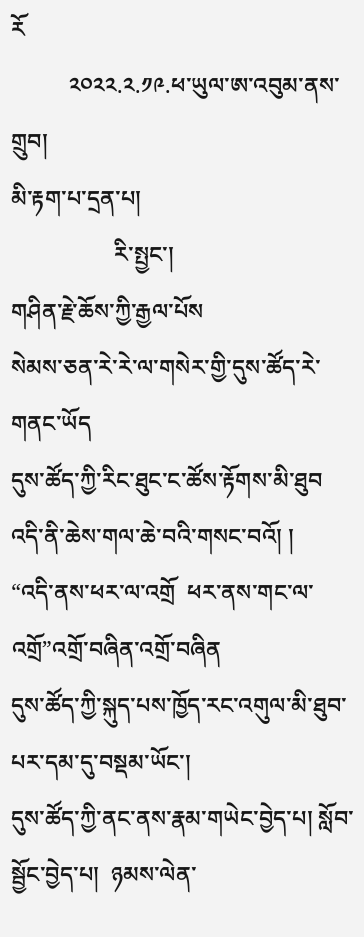རོ
          ༢༠༢༢.༢.༡༩.ཕ་ཡུལ་ཨ་འབུམ་ནས་གྲུབ།
མི་རྟག་པ་དྲན་པ།
                  རི་སྤྱང་།
གཤིན་རྗེ་ཆོས་ཀྱི་རྒྱལ་པོས
སེམས་ཅན་རེ་རེ་ལ་གསེར་གྱི་དུས་ཚོད་རེ་གནང་ཡོད
དུས་ཚོད་ཀྱི་རིང་ཐུང་ང་ཚོས་རྟོགས་མི་ཐུབ
འདི་ནི་ཆེས་གལ་ཆེ་བའི་གསང་བའོ། །
“འདི་ནས་ཕར་ལ་འགྲོ  ཕར་ནས་གང་ལ་འགྲོ”འགྲོ་བཞིན་འགྲོ་བཞིན
དུས་ཚོད་ཀྱི་སྐུད་པས་ཁྱོད་རང་འགུལ་མི་ཐུབ་པར་དམ་དུ་བསྡམ་ཡོང་།
དུས་ཚོད་ཀྱི་ནང་ནས་རྣམ་གཡེང་བྱེད་པ། སློབ་སྦྱོང་བྱེད་པ།  ཉམས་ལེན་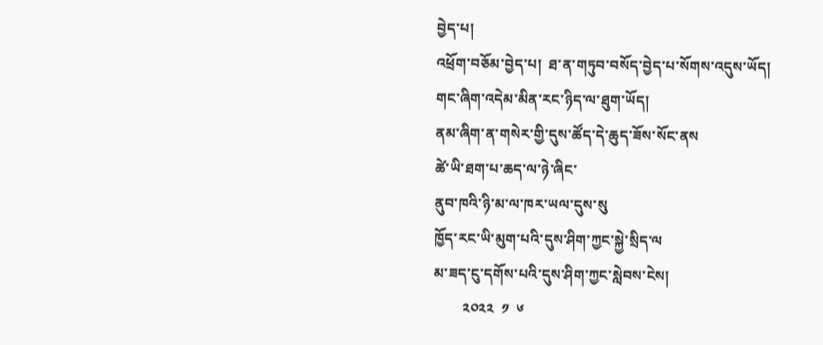བྱེད་པ།
འཕྲོག་བཅོམ་བྱེད་པ།  ཐ་ན་གཏུབ་བསོད་བྱེད་པ་སོགས་འདུས་ཡོད།
གང་ཞིག་འདེམ་མིན་རང་ཉིད་ལ་ཐུག་ཡོད།
ནམ་ཞིག་ན་གསེར་གྱི་དུས་ཚོད་དེ་ཆུད་ཟོས་སོང་ནས
ཚེ་ཡི་ཐག་པ་ཆད་ལ་ཉེ་ཞིང་
ནུབ་ཁའི་ཉི་མ་ལ་ཁར་ཡལ་དུས་སུ
ཁྱོད་རང་ཡི་མུག་པའི་དུས་ཤིག་ཀྱང་སྐྱེ་སྲིད་ལ
མ་ཟད་ངུ་དགོས་པའི་དུས་ཤིག་ཀྱང་སླེབས་ངེས།
        ༢༠༢༢  ༡  ༦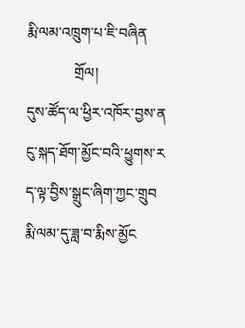རྨི་ལམ་འཁྲུག་པ་ཇི་བཞིན
             གྲོལ།
དུས་ཚོད་ལ་ཕྱིར་འཁོར་བྱས་ན
ངུ་སྐད་ཐོག་མྱོང་བའི་ཕྱུགས་ར
ད་ལྟ་བྱིས་སྒྲུང་ཞིག་ཀྱང་གྲུབ
རྨི་ལམ་དུ་ཟླ་བ་རྨིས་མྱོང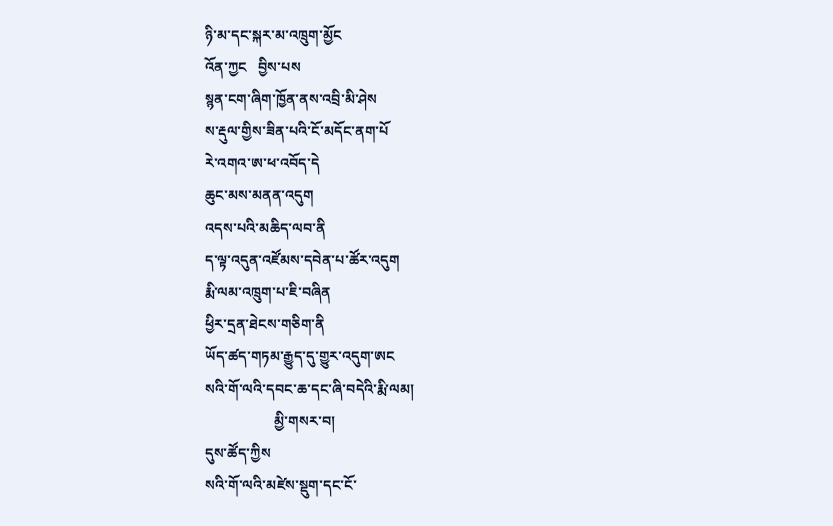ཉི་མ་དང་སྐར་མ་འཁྲུག་མྱོང
འོན་ཀྱང   བྱིས་པས
སྙན་ངག་ཞིག་ཁྱོན་ནས་འབྲི་མི་ཤེས
ས་རྡུལ་གྱིས་ཟིན་པའི་ངོ་མདོང་ནག་པོ
རེ་འགའ་ཨ་ཕ་འབོད་དེ
ཆུང་མས་མནན་འདུག
འདས་པའི་མཆིད་ལབ་ནི
ད་ལྟ་འདུན་འཛོམས་དབེན་པ་ཚོར་འདུག
རྨི་ལམ་འཁྲུག་པ་ཇི་བཞིན
ཕྱིར་དྲན་ཐེངས་གཅིག་ནི
ཡོད་ཚད་གཏམ་རྒྱུད་དུ་གྱུར་འདུག་ཨང
སའི་གོ་ལའི་དབང་ཆ་དང་ཞི་བདེའི་རྨི་ལམ།
                   མྱི་གསར་བ།
དུས་ཚོད་ཀྱིས
སའི་གོ་ལའི་མཛེས་སྡུག་དང་ངོ་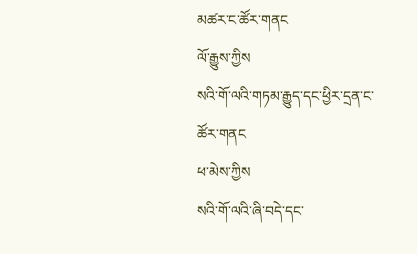མཚར་ང་ཚོར་གནང
ལོ་རྒྱུས་ཀྱིས
སའི་གོ་ལའི་གཏམ་རྒྱུད་དང་ཕྱིར་དྲན་ང་ཚོར་གནང
ཕ་མེས་ཀྱིས
སའི་གོ་ལའི་ཞི་བདེ་དང་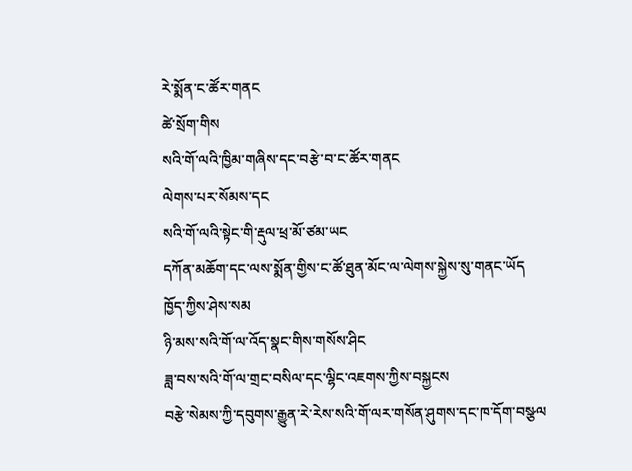རེ་སྨོན་ང་ཚོར་གནང
ཚེ་སྲོག་གིས
སའི་གོ་ལའི་ཁྱིམ་གཞིས་དང་བརྩེ་བ་ང་ཚོར་གནང
ལེགས་པར་སོམས་དང
སའི་གོ་ལའི་སྟེང་གི་རྡུལ་ཕྲ་མོ་ཙམ་ཡང
དཀོན་མཆོག་དང་ལས་སྨོན་གྱིས་ང་ཚོ་ཐུན་མོང་ལ་ལེགས་སྐྱེས་སུ་གནང་ཡོད
ཁྱོད་ཀྱིས་ཤེས་སམ
ཉི་མས་སའི་གོ་ལ་འོད་སྣང་གིས་གསོས་ཤིང
ཟླ་བས་སའི་གོ་ལ་གྲང་བསིལ་དང་ལྷིང་འཇགས་ཀྱིས་བསྐྱངས
བརྩེ་སེམས་ཀྱི་དབུགས་རྒྱུན་རེ་རེས་སའི་གོ་ལར་གསོན་ཤུགས་དང་ཁ་དོག་བསྩལ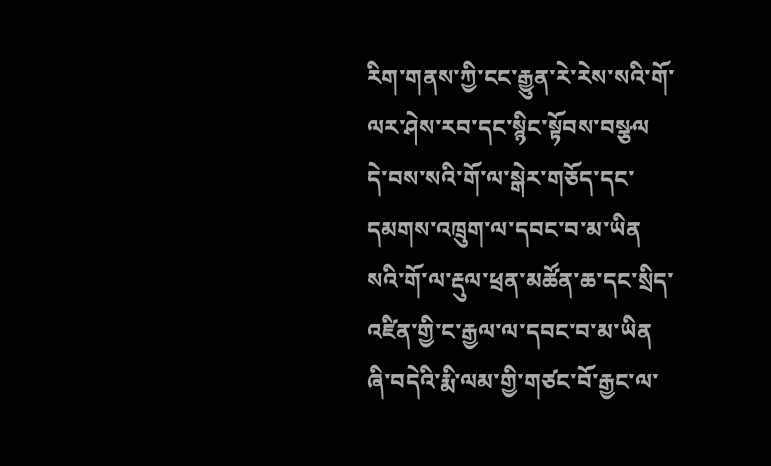རིག་གནས་ཀྱི་ངང་རྒྱུན་རེ་རེས་སའི་གོ་ལར་ཤེས་རབ་དང་སྙིང་སྟོབས་བསྩལ
དེ་བས་སའི་གོ་ལ་སྒེར་གཅོད་དང་དམགས་འཁྲུག་ལ་དབང་བ་མ་ཡིན
སའི་གོ་ལ་རྡུལ་ཕྲན་མཚོན་ཆ་དང་སྲིད་འཛིན་གྱི་ང་རྒྱལ་ལ་དབང་བ་མ་ཡིན
ཞི་བདེའི་རྨི་ལམ་གྱི་གཙང་བོ་རྒྱང་ལ་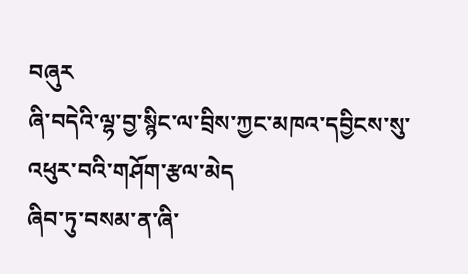བཞུར
ཞི་བདེའི་ལྷ་བྱ་སྙིང་ལ་བྲིས་ཀྱང་མཁའ་དབྱིངས་སུ་འཕུར་བའི་གཤོག་རྩལ་མེད
ཞིབ་ཏུ་བསམ་ན་ཞི་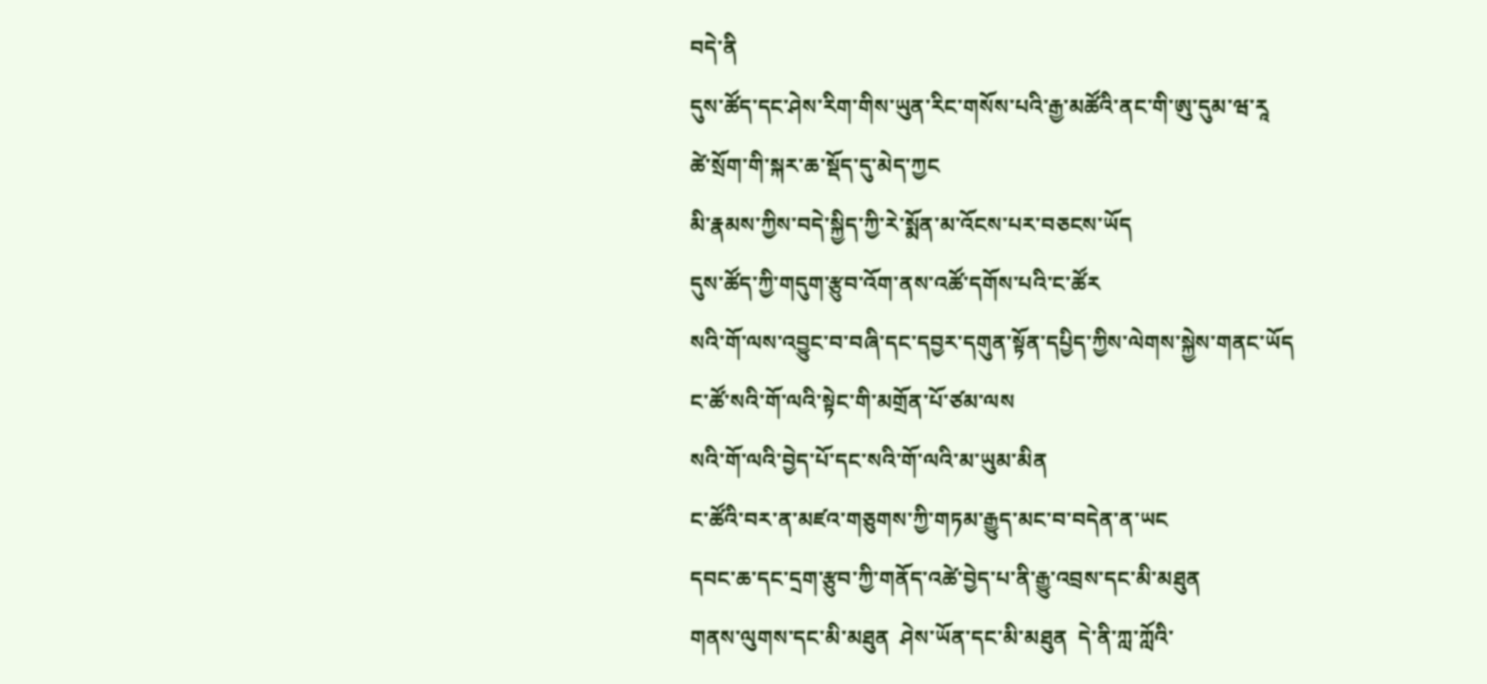བདེ་ནི
དུས་ཚོད་དང་ཤེས་རིག་གིས་ཡུན་རིང་གསོས་པའི་རྒྱ་མཚོའི་ནང་གི་ཨུ་དུམ་ཝ་རཱ
ཚེ་སྲོག་གི་སྐར་ཆ་སྡོད་དུ་མེད་ཀྱང
མི་རྣམས་ཀྱིས་བདེ་སྐྱིད་ཀྱི་རེ་སྨོན་མ་འོངས་པར་བཅངས་ཡོད
དུས་ཚོད་ཀྱི་གདུག་རྩུབ་འོག་ནས་འཚོ་དགོས་པའི་ང་ཚོར
སའི་གོ་ལས་འབྱུང་བ་བཞི་དང་དབྱར་དགུན་སྟོན་དཔྱིད་ཀྱིས་ལེགས་སྐྱེས་གནང་ཡོད
ང་ཚོ་སའི་གོ་ལའི་སྟེང་གི་མགྲོན་པོ་ཙམ་ལས
སའི་གོ་ལའི་བྱེད་པོ་དང་སའི་གོ་ལའི་མ་ཡུམ་མིན
ང་ཚོའི་བར་ན་མཛའ་གཅུགས་ཀྱི་གཏམ་རྒྱུད་མང་བ་བདེན་ན་ཡང
དབང་ཆ་དང་དྲག་རྩུབ་ཀྱི་གནོད་འཚེ་བྱེད་པ་ནི་རྒྱུ་འབྲས་དང་མི་མཐུན
གནས་ལུགས་དང་མི་མཐུན  ཤེས་ཡོན་དང་མི་མཐུན  དེ་ནི་ཀླ་ཀློའི་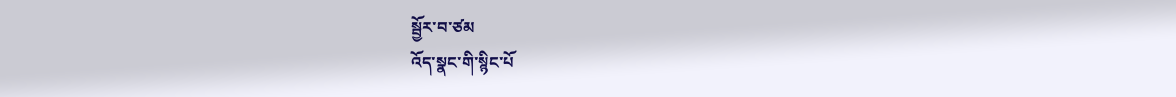སྦྱོར་བ་ཙམ
འོད་སྣང་གི་སྙིང་པོ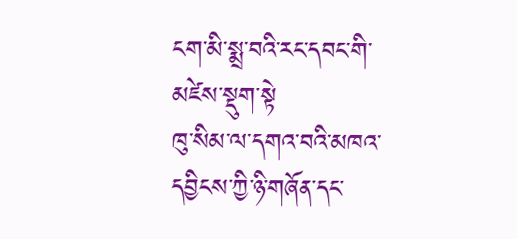ངག་མི་སྨྲ་བའི་རང་དབང་གི་མཛེས་སྡུག་སྟེ
ཁུ་སིམ་ལ་དགའ་བའི་མཁའ་དབྱིངས་ཀྱི་ཉི་གཞོན་དང་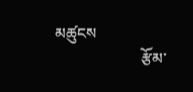མཚུངས
                      རྩོམ་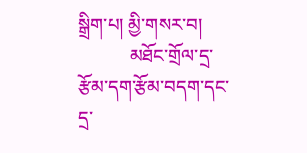སྒྲིག་པ། མྱི་གསར་བ།
           མཐོང་གྲོལ་དྲ་རྩོམ་དག་རྩོམ་བདག་དང་དྲ་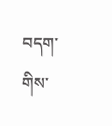བདག་གིས་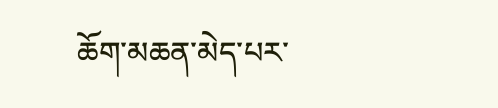ཆོག་མཆན་མེད་པར་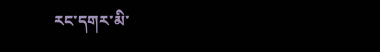རང་དགར་མི་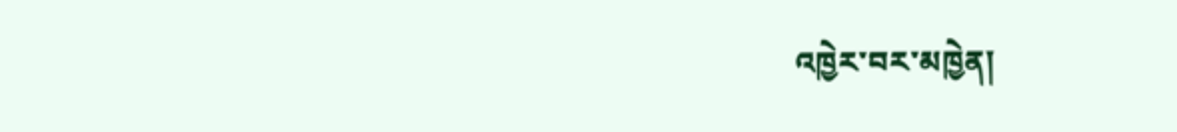འཁྱེར་བར་མཁྱེན།